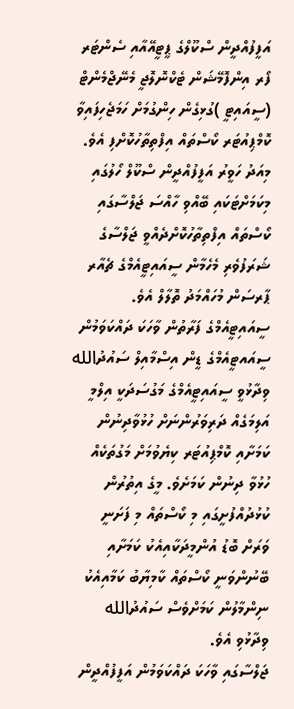އަފީފުއްދީން ސްކޫލްގެ ޕީޓީއޭއާއި ސެންޓަރ ފޯރ އިންފޮމޭޝަން ޓެކްނޮލޮޖީ މެނޭޖްމެންޓް (ސީއައިޓީ )ގުޅިގެން ހިންގުމަށް ހަމަޖެހިފައިވާ ކޮމްޕިއުޓަރ ކޯސްތައް އިފްތިތާހުކޮށްފި އެވެ.
މިއަދު ހަވީރު އަފީފުއްދީން ސްކޫލް ހޯލުގައި މިކަމަށްޓަކައި ބޭއްވި ހާއްސަ ޖަލްސާގައި ކޯސްތައް އިފްތިތާހުކޮށްދެއްވީ ޖަލްސާގެ ޝަރަފުވެރި މެހެމާން ސީއައިޓީއެމްގެ ޗެއާރ ޕާރސަން މުހައްމަދު ތޮލާލް އެވެ.
ސީއައިޓީއެމްގެ ފަރާތުން ވާހަކަ ދައްކަވަމުން ސީއައޓީއެމްގެ ޑީން އިސްމާއިލް ސައުދުالله ވިދާޅުވީ ސީއައިޓީއެމްގެ މަގުސަދަކީ އިލްމީ އަލިމަގެއް ދަރިވަރުންނަށް ހުޅުވާދިނުން ކަމަށާއި ކޮމްޕިއުޓަރ ކިޔެވުމަށް މަގުތަކެއް ހުޅުވާ ދިނުން ކަމަށެވެ. މީގެ އިތުރުން ކުޅުދުއްފުށީގައި މި ކޯސްތައް މި ފަށަނީ ވަރަށް ބޮޑު އުންމީދަކާއިއެކު ކަމަށާއި ބޭނުންވަނީ ކޯސްތައް ކާމިޔާބު ކަމާއިއެކު ނިންމާލުން ކަމަށްވެސް ސައުދުالله ވިދާޅުވި އެވެ.
ޖަލްސާގައި ވާހަކަ ދައްކަވަމުން އަފީފުއްދީން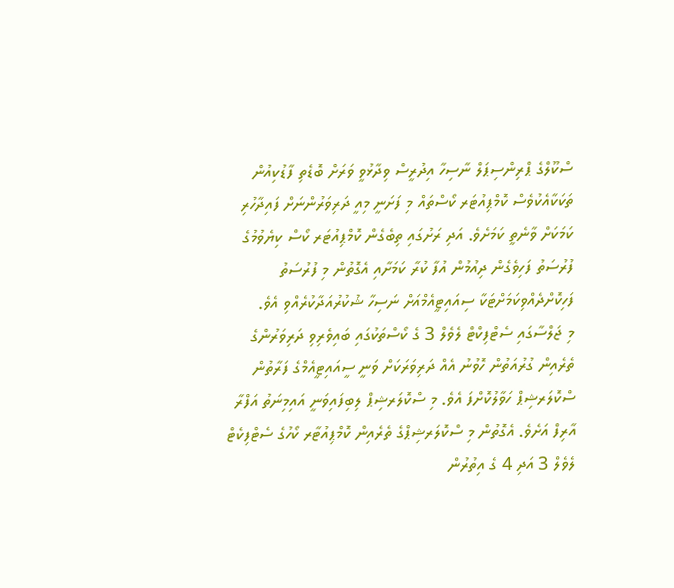ސްކޫލްގެ ޕްރިންސިޕަލް ނާސިހާ އިދުރީސް ވިދާޅުވީ ވަރަށް ބޮޑެތި ފާޑުކިއުން ތަކަކާއެކުވެސް ކޮމްޕިއުޓަރ ކޯސްތައް މި ފަށަނީ މިއީ ދަރިވަރުންނަށް ފައިދާހުރި ކަމަކަށް ވާނެތީ ކަމަށެވެ. އަދި ރަށުގައި ތިބެގެން ކޮމްޕިއުޓަރ ކޯސް ކިޔެވުމުގެ ފުރުސަތު ފަހިވެގެން ދިއުމުން އުފާ ކުރާ ކަމަށާއި އެގޮތުން މި ފުރުސަތު ފަހިކޮށްދެއްވިކަމަށްޓަކާ ސިއައިޓީއެމްއަށް ނަސިހާ ޝުކުރުއަދާކުރެއްވި އެވެ.
މި ޖަލްސާގައި ސެޓްފިކްޓް ލެވެލް 3 ގެ ކޯސްތަކުގައި ބައިވެރިވި ދަރިވަރުންގެ ތެރެއިން ގުރުއަތުން ހޮވުނު އެއް ދަރިވަރަކަށް ވަނީ ސީއައިޓީއެމްގެ ފަރާތުން ސްކޮލަރޝިޕް ހަވާލުކޮށްފަ އެވެ. މި ސްކޮލަރޝިޕް ލިބިފައިވަނީ އައިމިނަތު އަފްރާ އާރިފް އަށެވެ. އެގޮތުން މި ސްކޮލަރޝިޕްގެ ތެރެއިން ކޮމްޕިއުޓާރ ކޯހުގެ ސެޓްފިކެޓް ލެވެލް 3 އަދި 4 ގެ އިތުރުން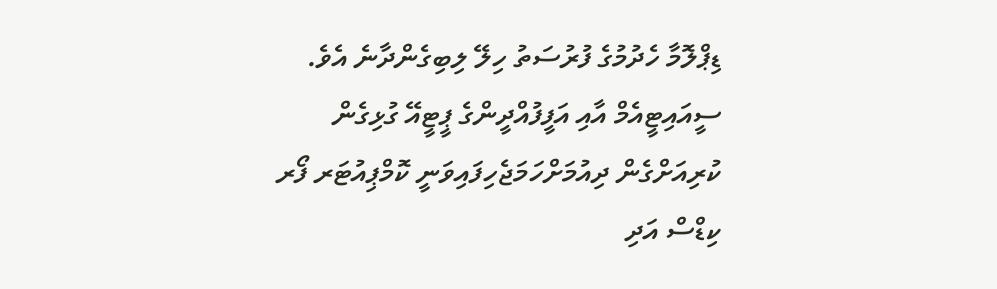ޑިޕްލޮމާ ހެދުމުގެ ފުރުސަތު ހިލޭ ލިބިގެންދާނެ އެވެ.
ސީއައިޓީއެމް އާއި އަފީފުއްދީންގެ ޕީޓީއޭ ގުޅިގެން ކުރިއަށްގެން ދިއުމަށްހަމަޖެހިފައިވަނީ ކޮމްޕިއުޓަރ ފޯރ ކިޑްސް އަދި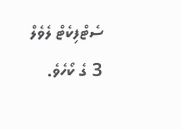ސެޓްފިކެޓް ލެވެލް 3 ގެ ކޯހެވެ.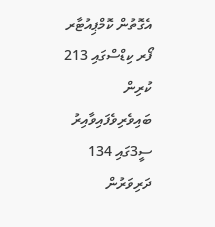އެގޮތުން ކޮމްޕިއުޓާރ ފޯރ ކިޑްސްގައި 213 ކުރިން ބައިވެރިވެފައިވާއިރު ސީ3ގައި 134 ދަރިވަރުން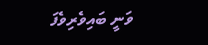ވަނީ ބައިވެރިވެފަ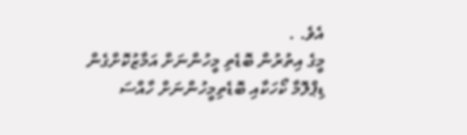އެވެ. .
މީގެ އިތުރުން ބޮޑެތި މީހުންނަށް އަމާޒުކޮށްގެން ޑިޕްލޮމާ ކޯހަކާއި ބޮޑެތިމީހުންނަށް ހާއްސަ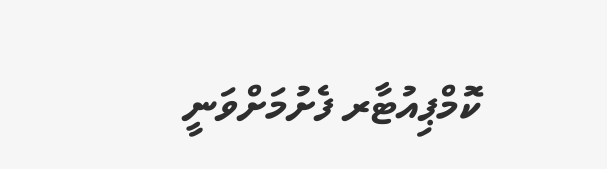ކޮމްޕިއުޓާރ ފެށުމަށްވަނީ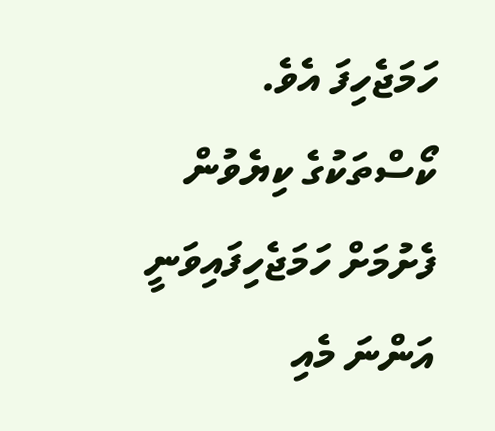ހަމަޖެހިފަ އެވެ. ކޯސްތަކުގެ ކިޔެވުން ފެށުމަށް ހަމަޖެހިފައިވަނީ އަންނަ މެއި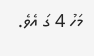މަހު 4 ގަ އެވެ.